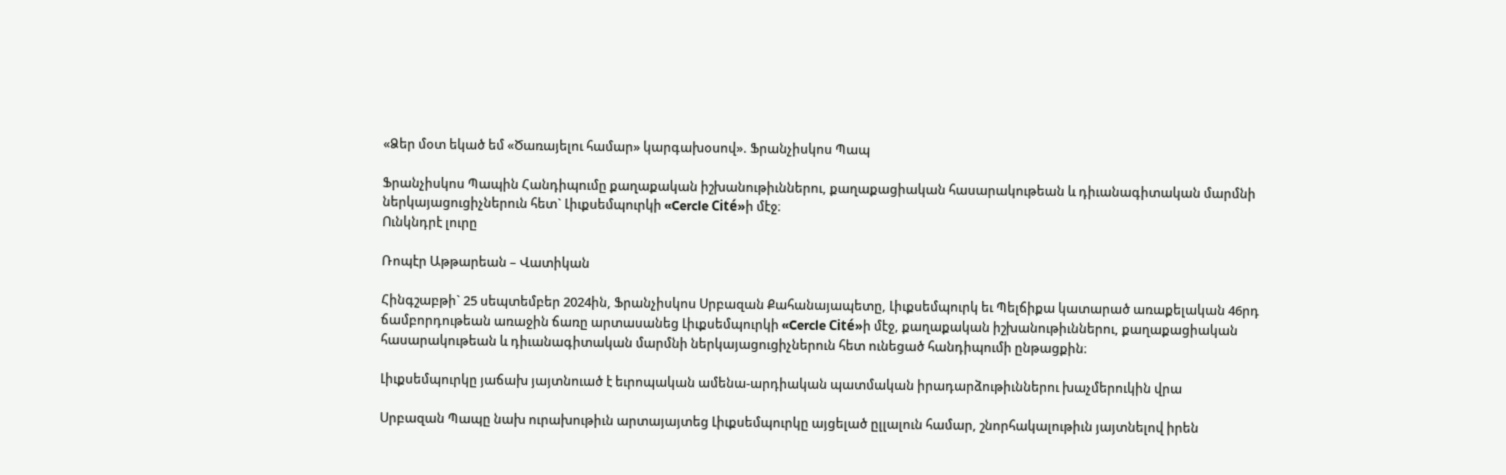«Ձեր մօտ եկած եմ «Ծառայելու համար» կարգախօսով». Ֆրանչիսկոս Պապ

Ֆրանչիսկոս Պապին Հանդիպումը քաղաքական իշխանութիւններու, քաղաքացիական հասարակութեան և դիւանագիտական մարմնի ներկայացուցիչներուն հետ` Լիւքսեմպուրկի «Cercle Cité»ի մէջ։
Ունկնդրէ լուրը

Ռոպէր Աթթարեան – Վատիկան

Հինգշաբթի` 25 սեպտեմբեր 2024ին, Ֆրանչիսկոս Սրբազան Քահանայապետը, Լիւքսեմպուրկ եւ Պելճիքա կատարած առաքելական 46րդ ճամբորդութեան առաջին ճառը արտասանեց Լիւքսեմպուրկի «Cercle Cité»ի մէջ, քաղաքական իշխանութիւններու, քաղաքացիական հասարակութեան և դիւանագիտական մարմնի ներկայացուցիչներուն հետ ունեցած հանդիպումի ընթացքին։

Լիւքսեմպուրկը յաճախ յայտնուած է եւրոպական ամենա-արդիական պատմական իրադարձութիւններու խաչմերուկին վրա

Սրբազան Պապը նախ ուրախութիւն արտայայտեց Լիւքսեմպուրկը այցելած ըլլալուն համար, շնորհակալութիւն յայտնելով իրեն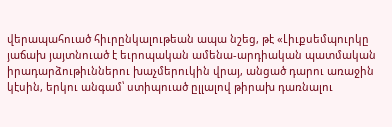վերապահուած հիւրընկալութեան ապա նշեց, թէ «Լիւքսեմպուրկը յաճախ յայտնուած է եւրոպական ամենա-արդիական պատմական իրադարձութիւններու խաչմերուկին վրայ, անցած դարու առաջին կէսին, երկու անգամ՝ ստիպուած ըլլալով թիրախ դառնալու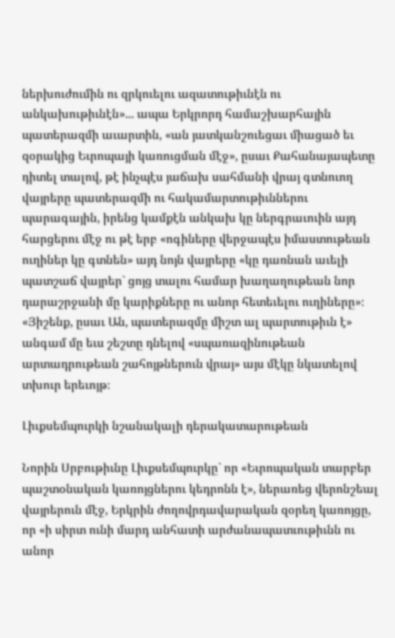ներխուժումին ու զրկուելու ազատութիւնէն ու անկախութիւնէն»... ապա Երկրորդ համաշխարհային պատերազմի աւարտին, «ան յատկանշուեցաւ միացած եւ զօրակից Եւրոպայի կառուցման մէջ», ըսաւ Քահանայապետը դիտել տալով, թէ ինչպէս յաճախ սահմանի վրայ գտնուող վայրերը պատերազմի ու հակամարտութիւններու պարագային, իրենց կամքէն անկախ կը ներգրաւուին այդ հարցերու մէջ ու թէ երբ «ոգիները վերջապէս իմաստութեան ուղիներ կը գտնեն» այդ նոյն վայրերը «կը դառնան աւելի պատշաճ վայրեր` ցոյց տալու համար խաղաղութեան նոր դարաշրջանի մը կարիքները ու անոր հետեւելու ուղիները»։ «Յիշենք, ըսաւ Ան, պատերազմը միշտ ալ պարտութիւն է» անգամ մը եւս շեշտը դնելով «սպառազինութեան արտադրութեան շահոյթներուն վրայ» այս մէկը նկատելով տխուր երեւոյթ։

Լիւքսեմպուրկի նշանակալի դերակատարութեան

Նորին Սրբութիւնը Լիւքսեմպուրկը` որ «Եւրոպական տարբեր պաշտօնական կառոյցներու կեդրոնն է», ներառեց վերոնշեալ վայրերուն մէջ, Երկրին ժողովրդավարական զօրեղ կառոյցը, որ «ի սիրտ ունի մարդ անհատի արժանապատւութիւնն ու անոր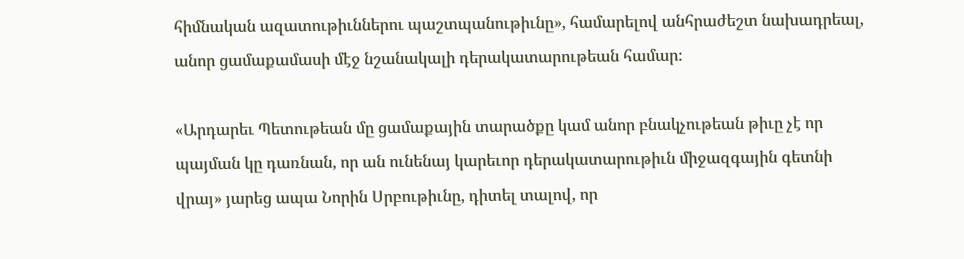հիմնական ազատութիւններու պաշտպանութիւնը», համարելով անհրաժեշտ նախադրեալ, անոր ցամաքամասի մէջ նշանակալի դերակատարութեան համար։

«Արդարեւ Պետութեան մը ցամաքային տարածքը կամ անոր բնակչութեան թիւը չէ որ պայման կը դառնան, որ ան ունենայ կարեւոր դերակատարութիւն միջազգային գետնի վրայ» յարեց ապա Նորին Սրբութիւնը, դիտել տալով, որ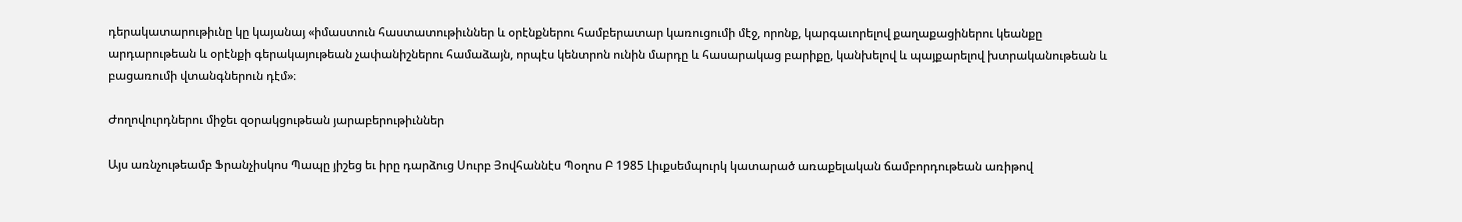դերակատարութիւնը կը կայանայ «իմաստուն հաստատութիւններ և օրէնքներու համբերատար կառուցումի մէջ, որոնք, կարգաւորելով քաղաքացիներու կեանքը արդարութեան և օրէնքի գերակայութեան չափանիշներու համաձայն, որպէս կենտրոն ունին մարդը և հասարակաց բարիքը, կանխելով և պայքարելով խտրականութեան և բացառումի վտանգներուն դէմ»։

Ժողովուրդներու միջեւ զօրակցութեան յարաբերութիւններ

Այս առնչութեամբ Ֆրանչիսկոս Պապը յիշեց եւ իրը դարձուց Սուրբ Յովհաննէս Պօղոս Բ 1985 Լիւքսեմպուրկ կատարած առաքելական ճամբորդութեան առիթով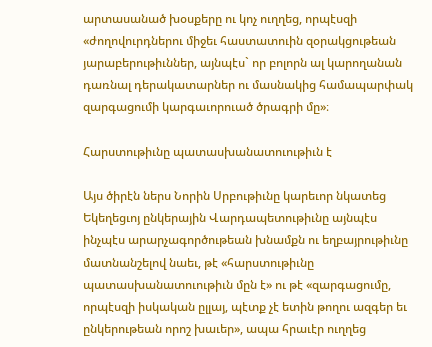արտասանած խօսքերը ու կոչ ուղղեց, որպէսզի «ժողովուրդներու միջեւ հաստատուին զօրակցութեան յարաբերութիւններ, այնպէս` որ բոլորն ալ կարողանան դառնալ դերակատարներ ու մասնակից համապարփակ զարգացումի կարգաւորուած ծրագրի մը»։

Հարստութիւնը պատասխանատուութիւն է

Այս ծիրէն ներս Նորին Սրբութիւնը կարեւոր նկատեց Եկեղեցւոյ ընկերային Վարդապետութիւնը այնպէս ինչպէս արարչագործութեան խնամքն ու եղբայրութիւնը մատնանշելով նաեւ, թէ «հարստութիւնը պատասխանատուութիւն մըն է» ու թէ «զարգացումը, որպէսզի իսկական ըլլայ, պէտք չէ ետին թողու ազգեր եւ ընկերութեան որոշ խաւեր», ապա հրաւէր ուղղեց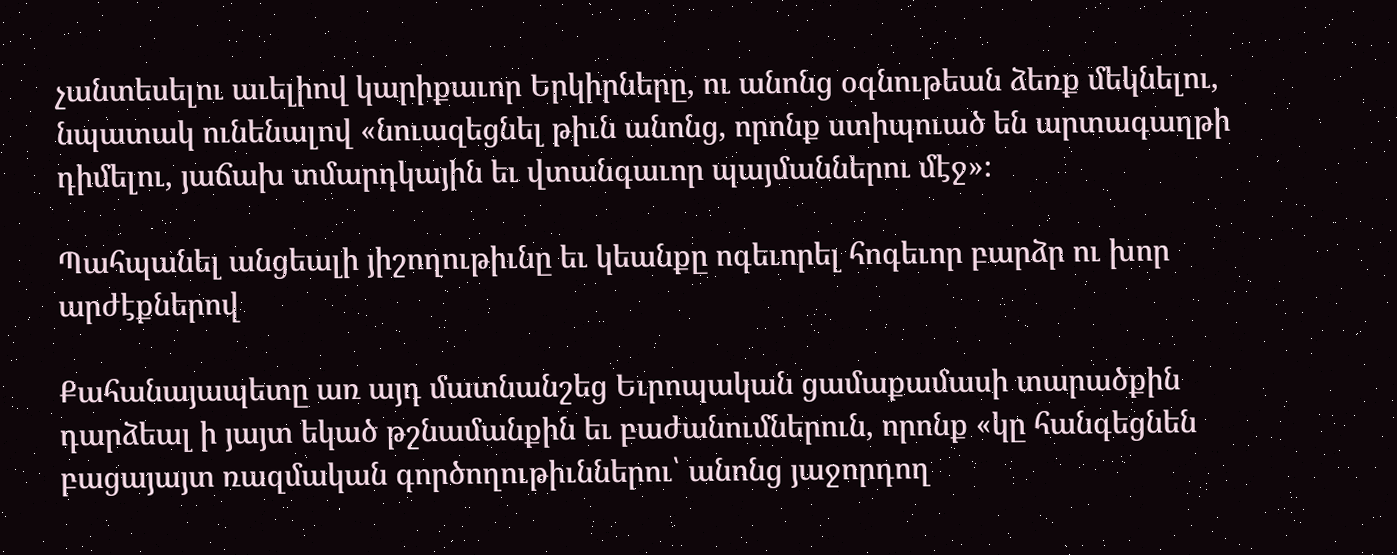չանտեսելու աւելիով կարիքաւոր Երկիրները, ու անոնց օգնութեան ձեռք մեկնելու, նպատակ ունենալով «նուազեցնել թիւն անոնց, որոնք ստիպուած են արտագաղթի դիմելու, յաճախ տմարդկային եւ վտանգաւոր պայմաններու մէջ»։

Պահպանել անցեալի յիշողութիւնը եւ կեանքը ոգեւորել հոգեւոր բարձր ու խոր արժէքներով

Քահանայապետը առ այդ մատնանշեց Եւրոպական ցամաքամասի տարածքին դարձեալ ի յայտ եկած թշնամանքին եւ բաժանումներուն, որոնք «կը հանգեցնեն բացայայտ ռազմական գործողութիւններու՝ անոնց յաջորդող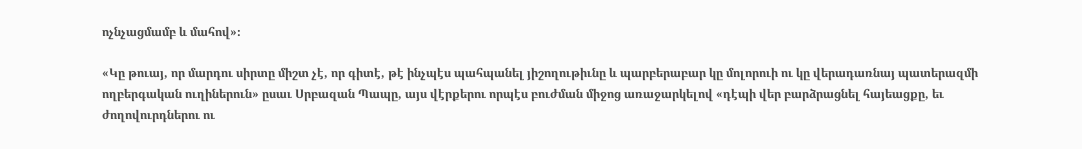ոչնչացմամբ և մահով»։

«Կը թուայ, որ մարդու սիրտը միշտ չէ, որ գիտէ, թէ ինչպէս պահպանել յիշողութիւնը և պարբերաբար կը մոլորուի ու կը վերադառնայ պատերազմի ողբերգական ուղիներուն» ըսաւ Սրբազան Պապը, այս վէրքերու որպէս բուժման միջոց առաջարկելով «դէպի վեր բարձրացնել հայեացքը, եւ ժողովուրդներու ու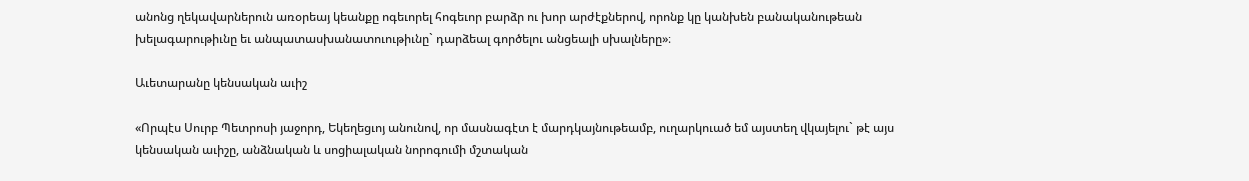անոնց ղեկավարներուն առօրեայ կեանքը ոգեւորել հոգեւոր բարձր ու խոր արժէքներով, որոնք կը կանխեն բանականութեան խելագարութիւնը եւ անպատասխանատուութիւնը` դարձեալ գործելու անցեալի սխալները»։

Աւետարանը կենսական աւիշ

«Որպէս Սուրբ Պետրոսի յաջորդ, Եկեղեցւոյ անունով, որ մասնագէտ է մարդկայնութեամբ, ուղարկուած եմ այստեղ վկայելու` թէ այս կենսական աւիշը, անձնական և սոցիալական նորոգումի մշտական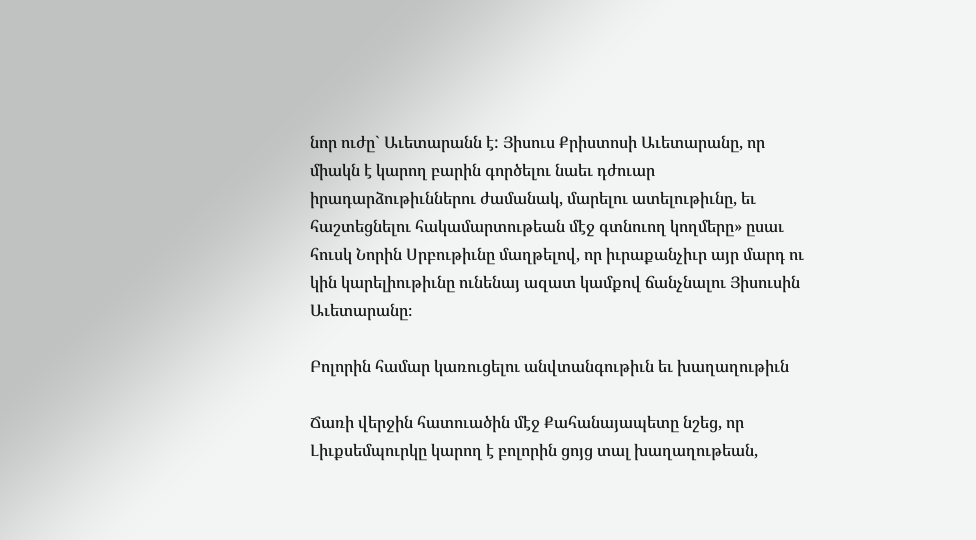նոր ուժը` Աւետարանն է: Յիսուս Քրիստոսի Աւետարանը, որ միակն է կարող բարին գործելու նաեւ դժուար իրադարձութիւններու ժամանակ, մարելու ատելութիւնը, եւ հաշտեցնելու հակամարտութեան մէջ գտնուող կողմերը» ըսաւ հուսկ Նորին Սրբութիւնը մաղթելով, որ իւրաքանչիւր այր մարդ ու կին կարելիութիւնը ունենայ ազատ կամքով ճանչնալու Յիսուսին Աւետարանը։

Բոլորին համար կառուցելու անվտանգութիւն եւ խաղաղութիւն

Ճառի վերջին հատուածին մէջ Քահանայապետը նշեց, որ Լիւքսեմպուրկը կարող է բոլորին ցոյց տալ խաղաղութեան,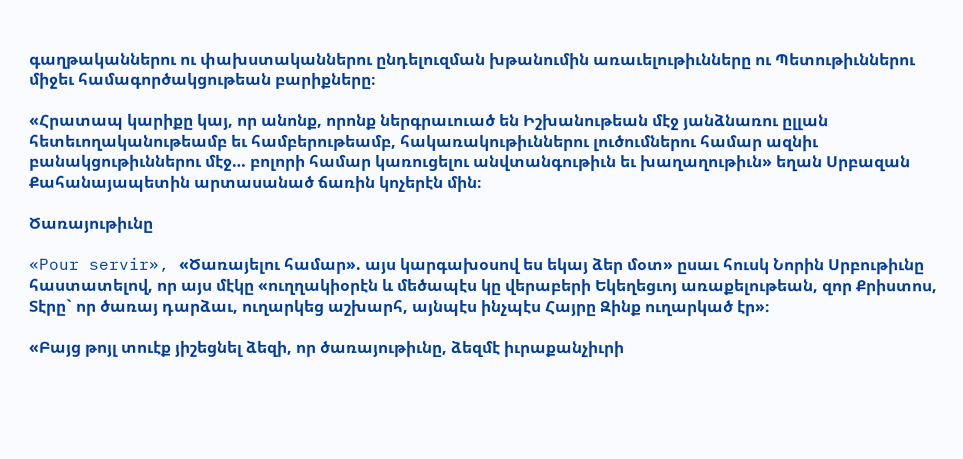գաղթականներու ու փախստականներու ընդելուզման խթանումին առաւելութիւնները ու Պետութիւններու միջեւ համագործակցութեան բարիքները։

«Հրատապ կարիքը կայ, որ անոնք, որոնք ներգրաւուած են Իշխանութեան մէջ յանձնառու ըլլան հետեւողականութեամբ եւ համբերութեամբ, հակառակութիւններու լուծումներու համար ազնիւ բանակցութիւններու մէջ… բոլորի համար կառուցելու անվտանգութիւն եւ խաղաղութիւն» եղան Սրբազան Քահանայապետին արտասանած ճառին կոչերէն մին։

Ծառայութիւնը

«Pour servir», «Ծառայելու համար». այս կարգախօսով ես եկայ ձեր մօտ» ըսաւ հուսկ Նորին Սրբութիւնը հաստատելով, որ այս մէկը «ուղղակիօրէն և մեծապէս կը վերաբերի Եկեղեցւոյ առաքելութեան, զոր Քրիստոս, Տէրը` որ ծառայ դարձաւ, ուղարկեց աշխարհ, այնպէս ինչպէս Հայրը Զինք ուղարկած էր»։

«Բայց թոյլ տուէք յիշեցնել ձեզի, որ ծառայութիւնը, ձեզմէ իւրաքանչիւրի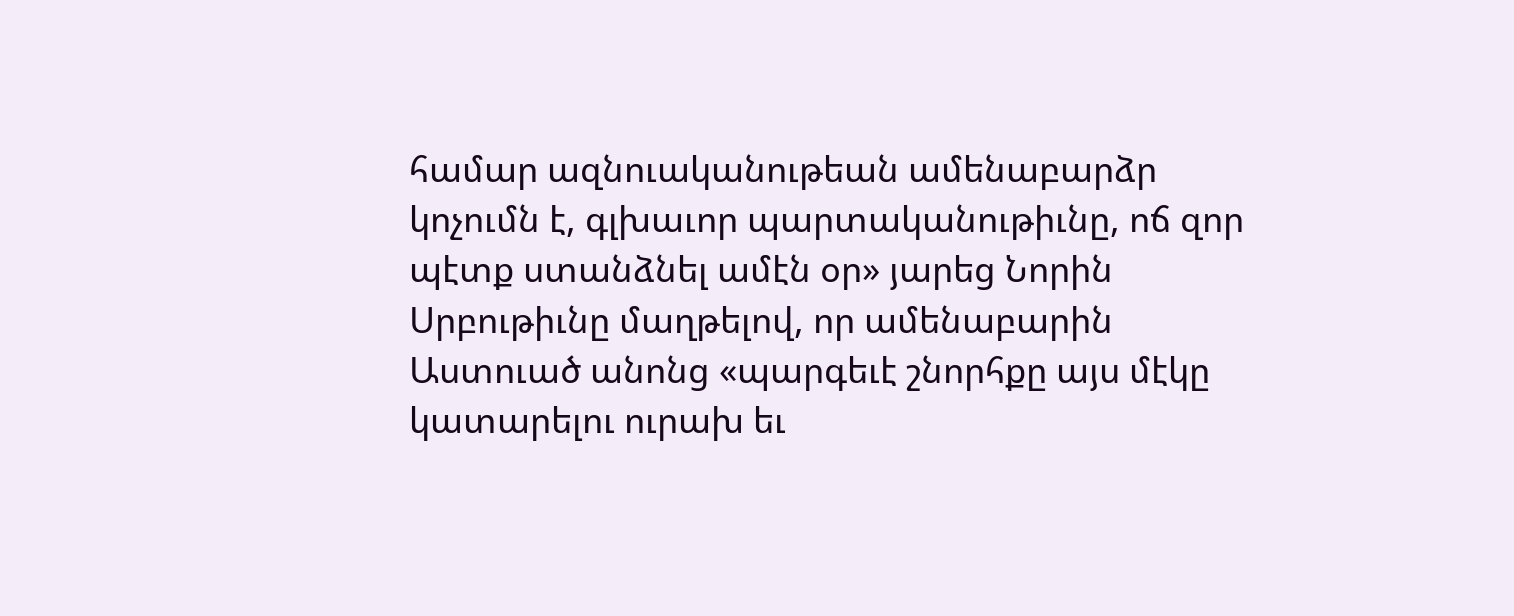համար ազնուականութեան ամենաբարձր կոչումն է, գլխաւոր պարտականութիւնը, ոճ զոր պէտք ստանձնել ամէն օր» յարեց Նորին Սրբութիւնը մաղթելով, որ ամենաբարին Աստուած անոնց «պարգեւէ շնորհքը այս մէկը կատարելու ուրախ եւ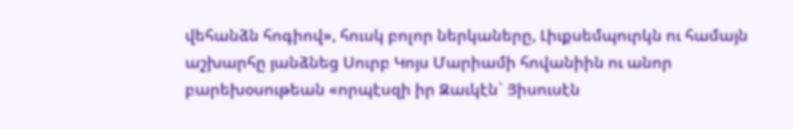վեհանձն հոգիով», հուսկ բոլոր ներկաները, Լիւքսեմպուրկն ու համայն աշխարհը յանձնեց Սուրբ Կոյս Մարիամի հովանիին ու անոր բարեխօսութեան «որպէսզի իր Զաւկէն` Յիսուսէն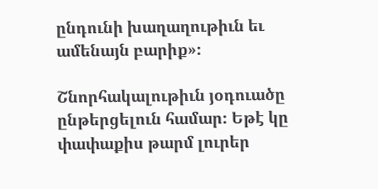ընդունի խաղաղութիւն եւ ամենայն բարիք»։

Շնորհակալութիւն յօդուածը ընթերցելուն համար։ Եթէ կը փափաքիս թարմ լուրեր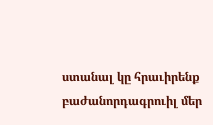ստանալ կը հրաւիրենք բաժանորդագրուիլ մեր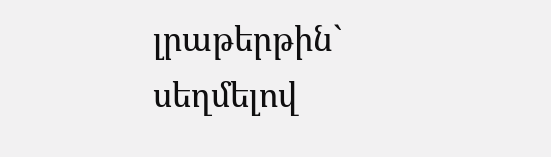լրաթերթին` սեղմելով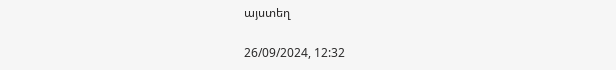այստեղ

26/09/2024, 12:32